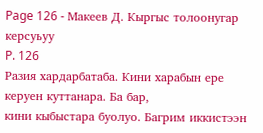Page 126 - Макеев Д. Кыргыс толоонугар керсуьуу
P. 126
Разия хардарбатаба. Кини харабын ере керуен куттанара. Ба бар,
кини кыбыстара буолуо. Багрим иккистээн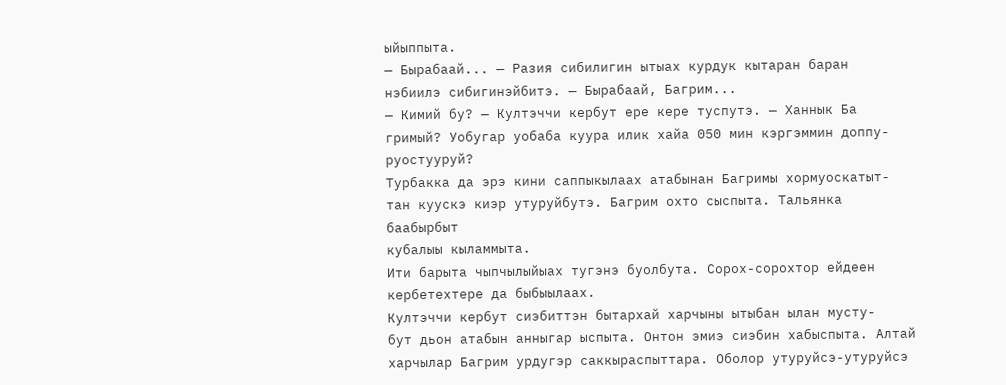ыйыппыта.
— Бырабаай... — Разия сибилигин ытыах курдук кытаран баран
нэбиилэ сибигинэйбитэ. — Бырабаай, Багрим...
— Кимий бу? — Култэччи кербут ере кере туспутэ. — Ханнык Ба
гримый? Уобугар уобаба куура илик хайа 050 мин кэргэммин доппу-
руостууруй?
Турбакка да эрэ кини саппыкылаах атабынан Багримы хормуоскатыт-
тан куускэ киэр утуруйбутэ. Багрим охто сыспыта. Тальянка баабырбыт
кубалыы кыламмыта.
Ити барыта чыпчылыйыах тугэнэ буолбута. Сорох-сорохтор ейдеен
кербетехтере да быбыылаах.
Култэччи кербут сиэбиттэн бытархай харчыны ытыбан ылан мусту-
бут дьон атабын анныгар ыспыта. Онтон эмиэ сиэбин хабыспыта. Алтай
харчылар Багрим урдугэр саккыраспыттара. Оболор утуруйсэ-утуруйсэ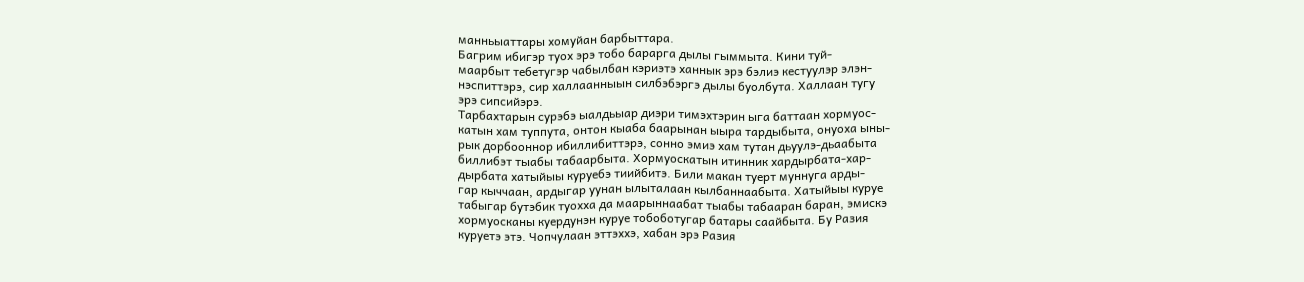манньыаттары хомуйан барбыттара.
Багрим ибигэр туох эрэ тобо барарга дылы гыммыта. Кини туй-
маарбыт тебетугэр чабылбан кэриэтэ ханнык эрэ бэлиэ кестуулэр элэн-
нэспиттэрэ, сир халлаанныын силбэбэргэ дылы буолбута. Халлаан тугу
эрэ сипсийэрэ.
Тарбахтарын сурэбэ ыалдьыар диэри тимэхтэрин ыга баттаан хормуос-
катын хам туппута, онтон кыаба баарынан ыыра тардыбыта, онуоха ыны-
рык дорбооннор ибиллибиттэрэ, сонно эмиэ хам тутан дьуулэ-дьаабыта
биллибэт тыабы табаарбыта. Хормуоскатын итинник хардырбата-хар-
дырбата хатыйыы куруебэ тиийбитэ. Били макан туерт муннуга арды-
гар кыччаан, ардыгар уунан ылыталаан кылбаннаабыта. Хатыйыы куруе
табыгар бутэбик туохха да маарыннаабат тыабы табааран баран, эмискэ
хормуосканы куердунэн куруе тобоботугар батары саайбыта. Бу Разия
куруетэ этэ. Чопчулаан эттэххэ, хабан эрэ Разия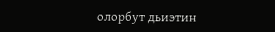олорбут дьиэтин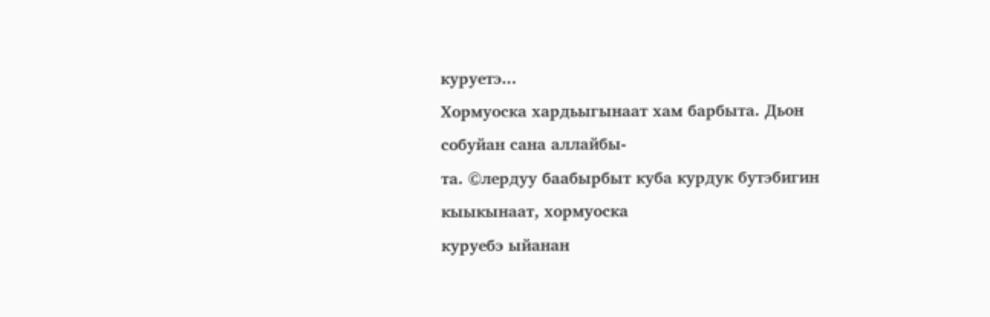куруетэ...
Хормуоска хардьыгынаат хам барбыта. Дьон собуйан сана аллайбы-
та. ©лердуу баабырбыт куба курдук бутэбигин кыыкынаат, хормуоска
куруебэ ыйанан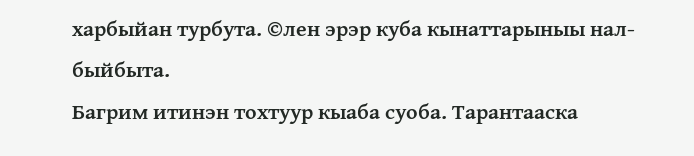харбыйан турбута. ©лен эрэр куба кынаттарыныы нал-
быйбыта.
Багрим итинэн тохтуур кыаба суоба. Тарантааска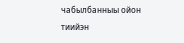чабылбанныы ойон
тиийэн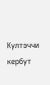Култэччи кербут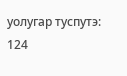уолугар туспутэ:
124